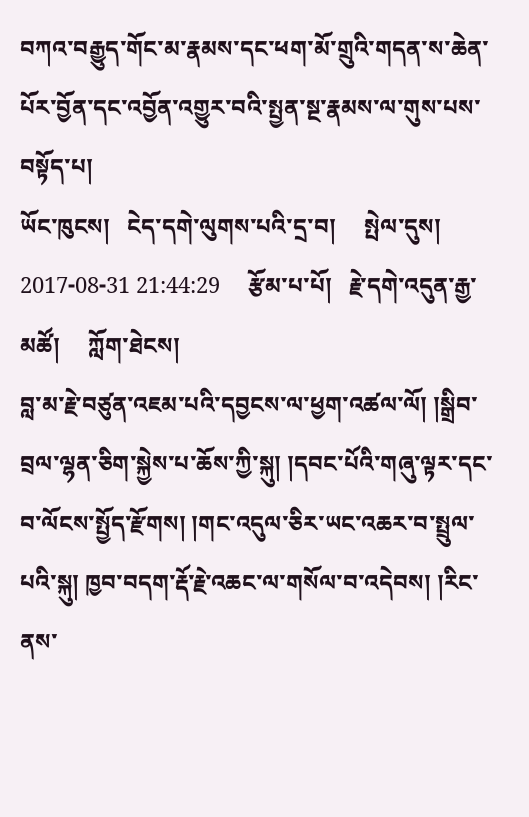བཀའ་བརྒྱུད་གོང་མ་རྣམས་དང་ཕག་མོ་གྲུའི་གདན་ས་ཆེན་པོར་བྱོན་དང་འབྱོན་འགྱུར་བའི་སྤྱན་སྔ་རྣམས་ལ་གུས་པས་བསྟོད་པ།
ཡོང་ཁུངས།   ངེད་དགེ་ལུགས་པའི་དྲ་བ།     སྤེལ་དུས།  2017-08-31 21:44:29     རྩོམ་པ་པོ།   རྗེ་དགེ་འདུན་རྒྱ་མཚོ།     ཀློག་ཐེངས།
བླ་མ་རྗེ་བཙུན་འཇམ་པའི་དབྱངས་ལ་ཕྱག་འཚལ་ལོ། །སྒྲིབ་བྲལ་ལྷན་ཅིག་སྐྱེས་པ་ཆོས་ཀྱི་སྐུ། །དབང་པོའི་གཞུ་ལྟར་དང་བ་ལོངས་སྤྱོད་རྫོགས། །གང་འདུལ་ཅིར་ཡང་འཆར་བ་སྤྲུལ་པའི་སྐུ། ཁྱབ་བདག་རྡོ་རྗེ་འཆང་ལ་གསོལ་བ་འདེབས། །རིང་ནས་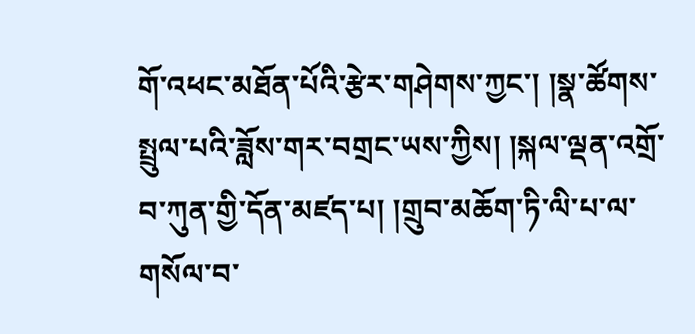གོ་འཕང་མཐོན་པོའི་རྩེར་གཤེགས་ཀྱང་། །སྣ་ཚོགས་སྤྲུལ་པའི་ཟློས་གར་བགྲང་ཡས་ཀྱིས། །སྐལ་ལྡན་འགྲོ་བ་ཀུན་གྱི་དོན་མཛད་པ། །གྲུབ་མཆོག་ཏི་ལི་པ་ལ་གསོལ་བ་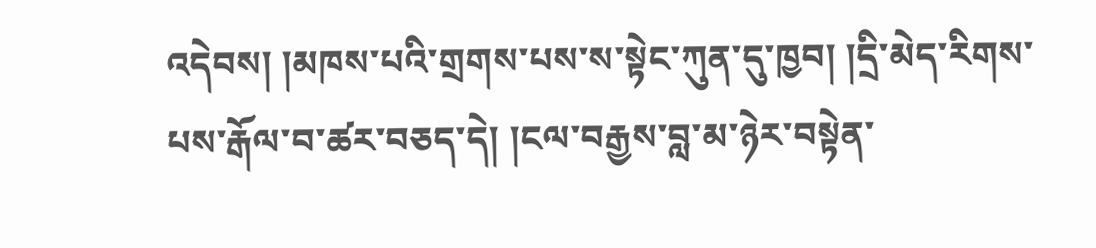འདེབས། །མཁས་པའི་གྲགས་པས་ས་སྟེང་ཀུན་དུ་ཁྱབ། །དྲི་མེད་རིགས་པས་རྒོལ་བ་ཚར་བཅད་དེ། །ངལ་བརྒྱས་བླ་མ་ཉེར་བསྟེན་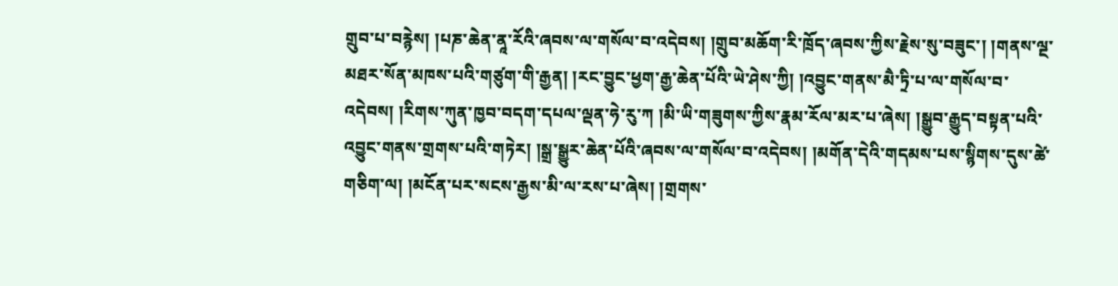གྲུབ་པ་བརྙེས། །པཎ་ཆེན་ནཱ་རོའི་ཞབས་ལ་གསོལ་བ་འདེབས། །གྲུབ་མཆོག་རི་ཁྲོད་ཞབས་ཀྱིས་རྗེས་སུ་བཟུང་། །གནས་ལྔ་མཐར་སོན་མཁས་པའི་གཙུག་གི་རྒྱན། །རང་བྱུང་ཕྱག་རྒྱ་ཆེན་པོའི་ཡེ་ཤེས་ཀྱི། །འབྱུང་གནས་མཻ་ཏྲི་པ་ལ་གསོལ་བ་འདེབས། །རིགས་ཀུན་ཁྱབ་བདག་དཔལ་ལྡན་ཧེ་རུ་ཀ །མི་ཡི་གཟུགས་ཀྱིས་རྣམ་རོལ་མར་པ་ཞེས། །སྒྱུབ་རྒྱུད་བསྟན་པའི་འབྱུང་གནས་གྲགས་པའི་གཏེར། །སྒྲ་སྒྱུར་ཆེན་པོའི་ཞབས་ལ་གསོལ་བ་འདེབས། །མགོན་དེའི་གདམས་པས་སྙིགས་དུས་ཚེ་གཅིག་ལ། །མངོན་པར་སངས་རྒྱས་མི་ལ་རས་པ་ཞེས། །གྲགས་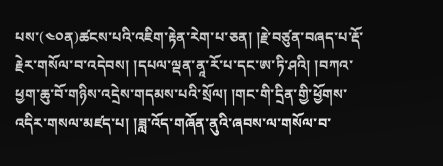པས་(༤༠ན)ཚངས་པའི་འཇིག་རྟེན་རེག་པ་ཅན། །རྗེ་བཙུན་བཞད་པ་རྡོ་རྗེར་གསོལ་བ་འདེབས། །དཔལ་ལྡན་ནཱ་རོ་པ་དང་ཨ་ཏི་ཤའི། །བཀའ་ཕྱག་ཆུ་བོ་གཉིས་འདྲེས་གདམས་པའི་སྲོལ། །གང་གི་དྲིན་གྱི་ཕྱོགས་འདིར་གསལ་མཛད་པ། །ཟླ་འོད་གཞོན་ནུའི་ཞབས་ལ་གསོལ་བ་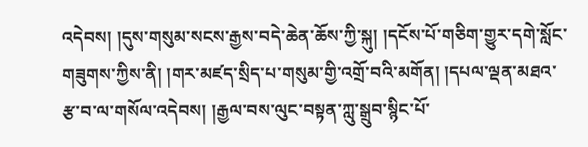འདེབས། །དུས་གསུམ་སངས་རྒྱས་བདེ་ཆེན་ཆོས་ཀྱི་སྐུ། །དངོས་པོ་གཅིག་གྱུར་དགེ་སློང་གཟུགས་ཀྱིས་ནི། །གར་མཛད་སྲིད་པ་གསུམ་གྱི་འགྲོ་བའི་མགོན། །དཔལ་ལྡན་མཐའ་རྩ་བ་ལ་གསོལ་འདེབས། །རྒྱལ་བས་ལུང་བསྟན་ཀླུ་སྒྲུབ་སྙིང་པོ་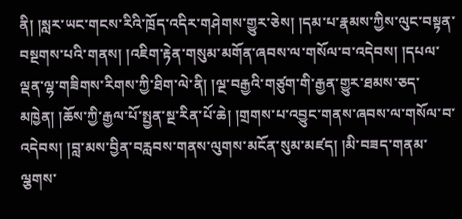ནི། །སླར་ཡང་གངས་རིའི་ཁྲོད་འདིར་གཤེགས་གྱུར་ཅེས། །དམ་པ་རྣམས་ཀྱིས་ལུང་བསྟན་བསྔགས་པའི་གནས། །འཇིག་རྟེན་གསུམ་མགོན་ཞབས་ལ་གསོལ་བ་འདེབས། །དཔལ་ལྡན་ལྷ་གཟིགས་རིགས་ཀྱི་ཐིག་ལེ་ནི། །ལྔ་བརྒྱའི་གཙུག་གི་རྒྱན་གྱུར་ཐམས་ཅད་མཁྱེན། །ཆོས་ཀྱི་རྒྱལ་པོ་སྤྱན་སྔ་རིན་པོ་ཆེ། །གྲགས་པ་འབྱུང་གནས་ཞབས་ལ་གསོལ་བ་འདེབས། །བླ་མས་བྱིན་བརླབས་གནས་ལུགས་མངོན་སུམ་མཛད། །མི་བཟད་གནམ་ལྕགས་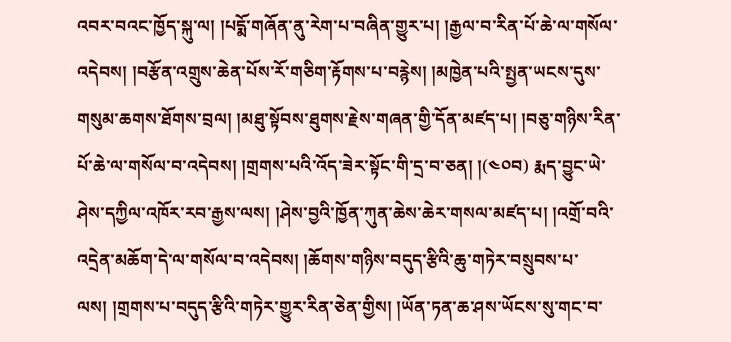འབར་བའང་ཁྱོད་སྐུ་ལ། །པདྨོ་གཞོན་ནུ་རེག་པ་བཞིན་གྱུར་པ། །རྒྱལ་བ་རིན་པོ་ཆེ་ལ་གསོལ་འདེབས། །བརྩོན་འགྲུས་ཆེན་པོས་རོ་གཅིག་རྟོགས་པ་བརྙེས། །མཁྱེན་པའི་སྤྱན་ཡངས་དུས་གསུམ་ཆགས་ཐོགས་བྲལ། །མཐུ་སྟོབས་ཐུགས་རྗེས་གཞན་གྱི་དོན་མཛད་པ། །བཅུ་གཉིས་རིན་པོ་ཆེ་ལ་གསོལ་བ་འདེབས། །གྲགས་པའི་འོད་ཟེར་སྟོང་གི་དྲ་བ་ཅན། །(༤༠བ) རྨད་བྱུང་ཡེ་ཤེས་དཀྱིལ་འཁོར་རབ་རྒྱས་ལས། །ཤེས་བྱའི་ཁྱོན་ཀུན་ཆེས་ཆེར་གསལ་མཛད་པ། །འགྲོ་བའི་འདྲེན་མཆོག་དེ་ལ་གསོལ་བ་འདེབས། །ཆོགས་གཉིས་བདུད་རྩིའི་ཆུ་གཏེར་བསྲུབས་པ་ལས། །གྲགས་པ་བདུད་རྩིའི་གཏེར་གྱུར་རིན་ཅེན་གྱིས། །ཡོན་ཏན་ཆ་ཤས་ཡོངས་སུ་གང་བ་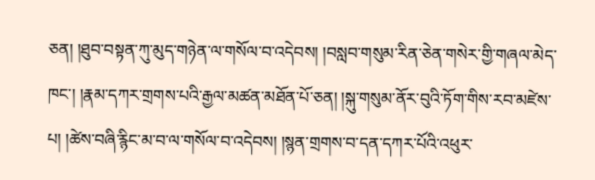ཅན། །ཐུབ་བསྟན་ཀུ་མུད་གཉེན་ལ་གསོལ་བ་འདེབས། །བསླབ་གསུམ་རིན་ཅེན་གསེར་གྱི་གཞལ་མེད་ཁང་། །རྣམ་དཀར་གྲགས་པའི་རྒྱལ་མཚན་མཐོན་པོ་ཅན། །སྐུ་གསུམ་ནོར་བུའི་ཏོག་གིས་རབ་མཛེས་པ། །ཚེས་བཞི་རྙིང་མ་བ་ལ་གསོལ་བ་འདེབས། །སྙན་གྲགས་བ་དན་དཀར་པོའི་འཕུར་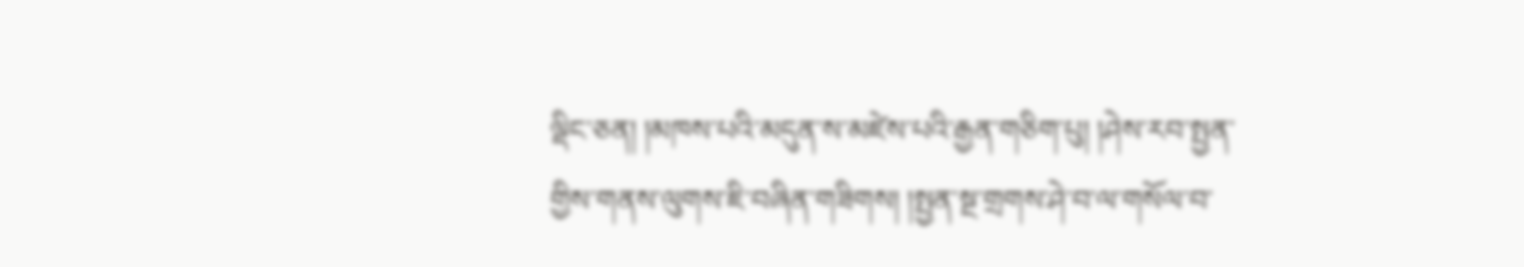ལྡིང་ཅན། །མཁས་པའི་མདུན་ས་མཛེས་པའི་རྒྱན་གཅིག་པུ། །ཤེས་རབ་སྤྱན་གྱིས་གནས་ལུགས་ཇི་བཞིན་གཟིགས། །སྤྱན་སྔ་གྲགས་ཤེ་བ་ལ་གསོལ་བ་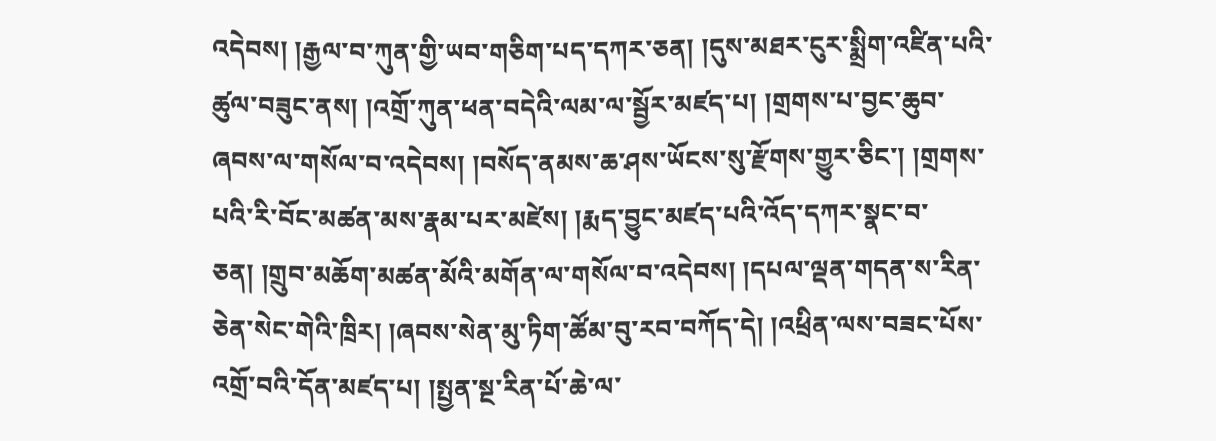འདེབས། །རྒྱལ་བ་ཀུན་གྱི་ཡབ་གཅིག་པད་དཀར་ཅན། །དུས་མཐར་ངུར་སྨྲིག་འཛིན་པའི་ཚུལ་བཟུང་ནས། །འགྲོ་ཀུན་ཕན་བདེའི་ལམ་ལ་སྦྱོར་མཛད་པ། །གྲགས་པ་བྱང་ཆུབ་ཞབས་ལ་གསོལ་བ་འདེབས། །བསོད་ནམས་ཆ་ཤས་ཡོངས་སུ་རྫོགས་གྱུར་ཅིང་། །གྲགས་པའི་རི་བོང་མཚན་མས་རྣམ་པར་མཛེས། །རྨད་བྱུང་མཛད་པའི་འོད་དཀར་སྣང་བ་ཅན། །གྲུབ་མཆོག་མཚན་མོའི་མགོན་ལ་གསོལ་བ་འདེབས། །དཔལ་ལྡན་གདན་ས་རིན་ཅེན་སེང་གེའི་ཁྲིར། །ཞབས་སེན་མུ་ཏིག་ཚོམ་བུ་རབ་བཀོད་དེ། །འཕྲིན་ལས་བཟང་པོས་འགྲོ་བའི་དོན་མཛད་པ། །སྤྱན་སྔ་རིན་པོ་ཆེ་ལ་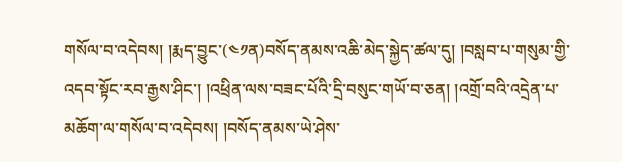གསོལ་བ་འདེབས། །རྨད་བྱུང་(༤༡ན)བསོད་ནམས་འཆི་མེད་སྐྱེད་ཚལ་དུ། །བསླབ་པ་གསུམ་གྱི་འདབ་སྟོང་རབ་རྒྱས་ཤིང་། །འཕྲིན་ལས་བཟང་པོའི་དྲི་བསུང་གཡོ་བ་ཅན། །འགྲོ་བའི་འདྲེན་པ་མཆོག་ལ་གསོལ་བ་འདེབས། །བསོད་ནམས་ཡེ་ཤེས་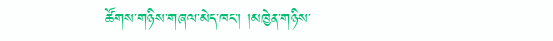ཚོགས་གཉིས་གཞལ་མེད་ཁང་། །མཁྱེན་གཉིས་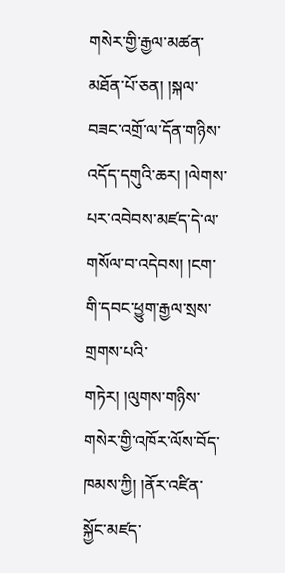གསེར་གྱི་རྒྱལ་མཚན་མཐོན་པོ་ཅན། །སྐལ་བཟང་འགྲོ་ལ་དོན་གཉིས་འདོད་དགུའི་ཆར། །ལེགས་པར་འབེབས་མཛད་དེ་ལ་གསོལ་བ་འདེབས། །ངག་གི་དབང་ཕྱུག་རྒྱལ་སྲས་གྲགས་པའི་གཏེར། །ལུགས་གཉིས་གསེར་གྱི་འཁོར་ལོས་བོད་ཁམས་ཀྱི། །ནོར་འཛིན་སྐྱོང་མཛད་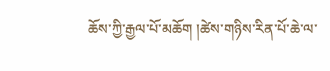ཆོས་ཀྱི་རྒྱལ་པོ་མཆོག །ཚེས་གཉིས་རིན་པོ་ཆེ་ལ་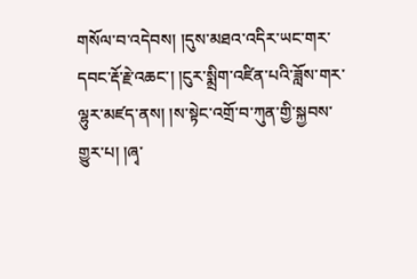གསོལ་བ་འདེབས། །དུས་མཐའ་འདིར་ཡང་གར་དབང་རྡོ་རྗེ་འཆང་། །ངུར་སྨྲིག་འཛིན་པའི་ཟློས་གར་ལྷུར་མཛད་ནས། །ས་སྟེང་འགྲོ་བ་ཀུན་གྱི་སྐྱབས་གྱུར་པ། །ཞྭ་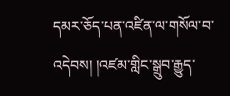དམར་ཅོད་པན་འཛིན་ལ་གསོལ་བ་འདེབས། །འཛམ་གླིང་སྒྲུབ་རྒྱུད་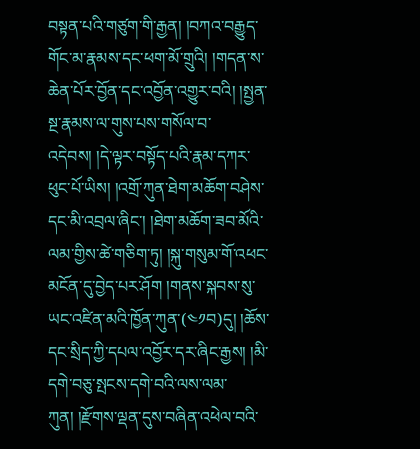བསྟན་པའི་གཙུག་གི་རྒྱན། །བཀའ་བརྒྱུད་གོང་མ་རྣམས་དང་ཕག་མོ་གྲུའི། །གདན་ས་ཆེན་པོར་བྱོན་དང་འབྱོན་འགྱུར་བའི། །སྤྱན་སྔ་རྣམས་ལ་གུས་པས་གསོལ་བ་འདེབས། །དེ་ལྟར་བསྟོད་པའི་རྣམ་དཀར་ཕུང་པོ་ཡིས། །འགྲོ་ཀུན་ཐེག་མཆོག་བཤེས་དང་མི་འབྲལ་ཞིང་། །ཐེག་མཆོག་ཟབ་མོའི་ལམ་གྱིས་ཚེ་གཅིག་ཏུ། །སྐུ་གསུམ་གོ་འཕང་མངོན་དུ་བྱེད་པར་ཤོག །གནས་སྐབས་སུ་ཡང་འཛིན་མའི་ཁྱོན་ཀུན་(༤༡བ)དུ། །ཆོས་དང་སྲིད་ཀྱི་དཔལ་འབྱོར་དར་ཞིང་རྒྱས། །མི་དགེ་བཅུ་སྤངས་དགེ་བའི་ལས་ལམ་ཀུན། །རྫོགས་ལྡན་དུས་བཞིན་འཕེལ་བའི་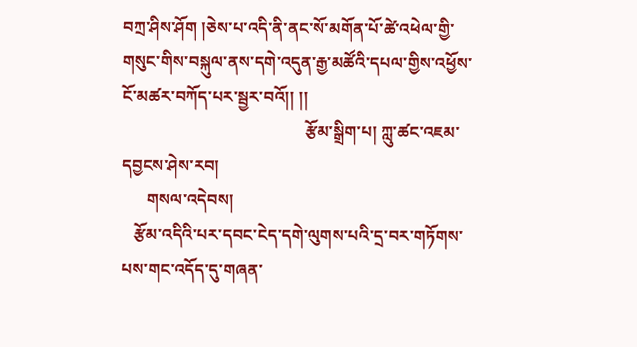བཀྲ་ཤིས་ཤོག །ཅེས་པ་འདི་ནི་ནང་སོ་མགོན་པོ་ཚེ་འཕེལ་གྱི་གསུང་གིས་བསྐུལ་ནས་དགེ་འདུན་རྒྱ་མཚོའི་དཔལ་གྱིས་འཕྱོས་ངོ་མཚར་བཀོད་པར་སྦྱར་བའོ།། །།
                                            རྩོམ་སྒྲིག་པ། ཀླུ་ཚང་འཇམ་དབྱངས་ཤེས་རབ།
      གསལ་འདེབས།
   རྩོམ་འདིའི་པར་དབང་ངེད་དགེ་ལུགས་པའི་དྲ་བར་གཏོགས་པས་གང་འདོད་དུ་གཞན་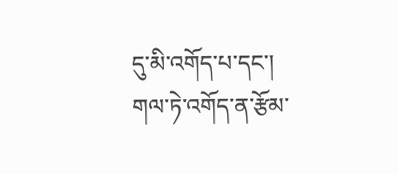དུ་མི་འགོད་པ་དང་། གལ་ཏེ་འགོད་ན་རྩོམ་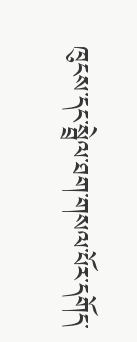ཁུངས་དང་སྦྲེལ་ཐག་གསལ་པོར་དགོད་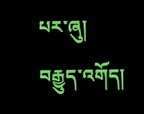པར་ཞུ།
བརྒྱུད་འགོད།